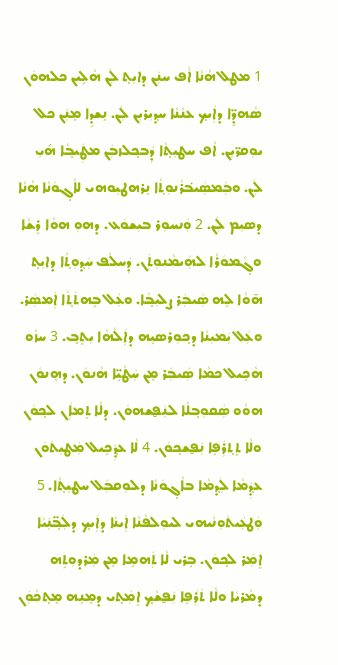1 ܡܛܠ ܗܵܢܵܐ ܐܵܦ ܚܢܲܢ ܕܐܝܼܬ݂ ܠܲܢ ܗܵܠܹܝܢ ܟܠܗܘܿܢ ܣܵܗܕܹ̈ܐ ܕܐܲܝܟ݂ ܥܢܵܢܵܐ ܚܕ݂ܝܼܪܝܼܢ ܠܲܢ. ܢܸܫܕܹܐ ܡܸܢܲܢ ܟܠ ܝܘܼܩܪ̈ܝܼܢ. ܐܵܦ ܚܛܝܼܬ݂ܵܐ ܕܲܒܟ݂ܠܙܒܲܢ ܡܛܲܝܒ݂ܵܐ ܗ݇ܝܼ ܠܲܢ. ܘܒܲܡܣܲܝܒ݁ܪܵܢܘܼܬ݂ܵܐ ܢܸܪܗܛܝܼܘܗܝ ܠܐܵܓ݂ܘܿܢܵܐ ܗܵܢܵܐ ܕܣܝܼܡ ܠܲܢ. 2 ܘܲܢܚܘܼܪ ܒܝܼܫܘܿܥ. ܕܗܘܼ ܗܘܵܐ ܪܹܫܵܐ ܘܓ݂ܵܡܘܿܪܵܐ ܠܗܲܝܡܵܢܘܼܬܲܢ. ܕܲܚܠܵܦ ܚܲܕ݂ܘܼܬ݂ܵܐ ܕܐܝܼܬ݂ ܗ̄ܘܵܐ ܠܹܗ ܣܲܝܒܲܪ ܨܠܝܼܒ݂ܵܐ. ܘܥܲܠ ܒܹܗܬܿܬ݂ܵܐ ܐܲܡܣܲܪ. ܘܥܲܠ ܝܲܡܝܼܢܵܐ ܕܟ݂ܘܼܪܣܝܹܗ ܕܐܲܠܵܗܵܐ ܝܼܬܸܒ݂. 3 ܚܙܵܘ ܗܵܟܹܝܠ ܟܡܵܐ ܣܲܝܒܲܪ ܡܸܢ ܚܲܛܵܝܹ̈ܐ ܗܵܢܘܿܢ. ܕܗܸܢܘܿܢ ܗܘܵܘ ܣܲܩܘܼܒ݂ܠܵܐ ܠܢܲܦ̮ܫܗܘܿܢ. ܕܠܵܐ ܬܸܡܐܲܢ ܠܟ݂ܘܿܢ ܘܠܵܐ ܬܸܬ݂ܪܲܦܹܐ ܢܲܦ̮ܫܟ݂ܘܿܢ. 4 ܠܵܐ ܥܕ݂ܲܟܹܝܠ ܡܲܛܝܼܬܿܘܿܢ ܥܕ݂ܲܡܵܐ ܠܲܕ݂ܡܵܐ ܒܐܵܓ݂ܘܿܢܵܐ ܕܠܘܼܩܒܲܠ ܚܛܝܼܬ݂ܵܐ. 5 ܘܲܛܥܲܝܬܿܘܼܢܵܝܗܝ ܠܝܘܼܠܦܵܢܵܐ ܐܲܝܢܵܐ ܕܐܲܝܟ݂ ܕܠܲܒ݂̈ܢܲܝܵܐ ܐܸܡܲܪ ܠܟ݂ܘܿܢ. ܒܹܪܝ ܠܵܐ ܬܲܗܡܹܐ ܡܸܢ ܡܲܪܕܘܼܬܹܗ ܕܡܵܪܝܵܐ ܘܠܵܐ ܬܿܪܲܦܹܐ ܢܲܦ̮ܫܵܟ݂ ܐܸܡܲܬ݂ܝ ܕܡܸܢܹܗ ܡܸܬ݂ܟܵܘܲܢ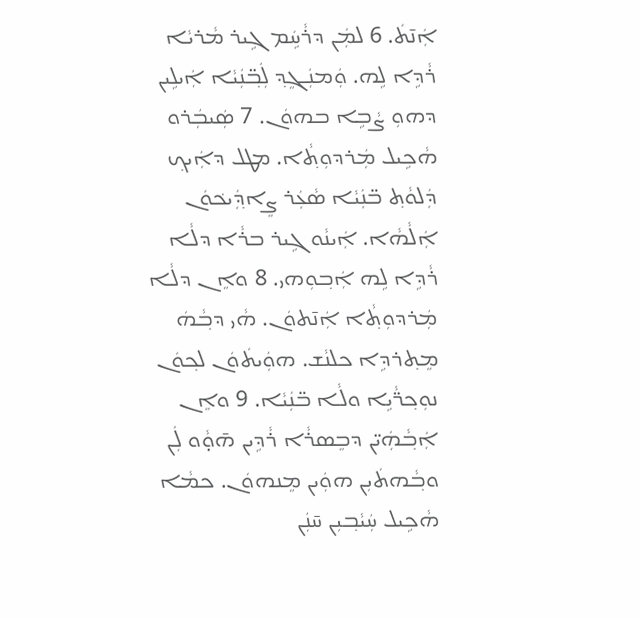ܐܲܢ̄ܬܿ. 6 ܠܡܲܢ ܕܪܵܚܹܿܡ ܓܹܝܪ ܡܵܪܝܵܐ ܪܵܕܹܐ ܠܹܗ. ܘܲܡܢܲܓܸܕ݂ ܠܲܒ݂̈ܢܲܝܵܐ ܐܲܝܠܹܝܢ ܕܗܘܼ ܨܵܒܹܐ ܒܗܘܿܢ. 7 ܣܲܝܒܲܪܘ ܗܵܟܹܝܠ ܡܲܪܕܘܼܬ݂ܵܐ. ܡܛܠ ܕܐܲܝܟ݂ ܕܲܠܘܵܬ݂ ܒ̈ܢܲܝܵܐ ܣܵܥܲܪ ܨܸܐܕ݂ܲܝܟ݁ܘܿܢ ܐܲܠܵܗܵܐ. ܐܲܝܢܵܘ ܓܹܝܪ ܒܪܵܐ ܕܠܵܐ ܪܵܕܹܐ ܠܹܗ ܐܲܒ݂ܘܼܗܝ. 8 ܘܐܸܢ ܕܠܵܐ ܡܲܪܕܘܼܬ݂ܵܐ ܐܲܢ̄ܬܘܿܢ. ܗܵܝ ܕܒ݂ܵܗܿ ܡܸܬ݂ܪܕܹܐ ܟܠܢܵܫ. ܗܘܲܝܬܿܘܿܢ ܠܟ݂ܘܿܢ ܢܘܼܟ݂ܪ̈ܵܝܹܐ ܘܠܵܐ ܒ̈ܢܲܝܵܐ. 9 ܘܐܸܢ ܐܲܒ݂ܵܗܲܝ̈ܢ ܕܒܸܣܪܵܐ ܪܵܕܹܝܢ ܗ̄ܘ̣ܵܘ ܠܲܢ ܘܒ݂ܵܗܬܿܝܼܢ ܗܘܲܝܢ ܡܸܢܗܘܿܢ. ܟܡܵܐ ܗܵܟܹܝܠ ܚܲܝܵܒ݂ܝܼܢ ܚ̄ܢܲܢ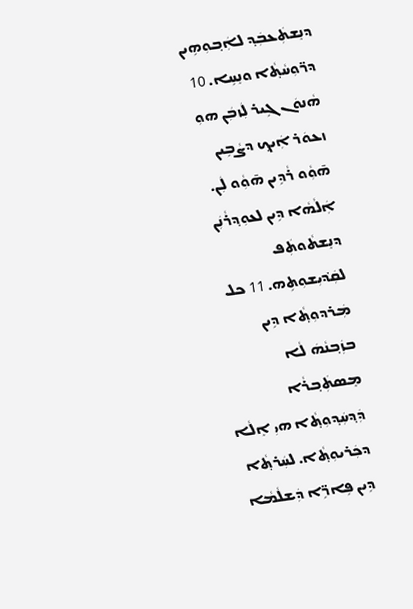ܕܢܸܫܬܲܥܒܲܕ݂ ܠܐܲܒ݂ܘܼܗܹܝܢ ܕܪ̈ܘܼܚܵܬ݂ܵܐ ܘܢܸܚܹܐ. 10 ܗܵܢܘܿܢ ܓܹܝܪ ܠܲܙܒܲܢ ܗܘܼ ܙܥܘܿܪ ܐܲܝܟ݂ ܕܨܵܒܹܝܢ ܗ̄ܘܼܵܘ ܪܵܕܹܝܢ ܗ̄ܘܼܵܘ ܠܲܢ. ܐܲܠܵܗܵܐ ܕܹܝܢ ܠܥܘܼܕ݂ܪܵܢܲܢ ܕܢܸܫܬܵܘܬܲܦ ܠܩܲܕ݁ܝܼܫܘܼܬܹܗ. 11 ܟܠ ܡܲܪܕܘܼܬ݂ܵܐ ܕܹܝܢ ܒܙܲܒ݂ܢܵܗܿ ܠܵܐ ܡܸܣܬܲܒ݂ܪܵܐ ܕܲܕ݂ܚܲܕ݂ܘܼܬ݂ܵܐ ܗܝܼ ܐܸܠܵܐ ܕܟܲܪܝܘܼܬ݂ܵܐ. ܠܚܲܪܬ݂ܵܐ ܕܹܝܢ ܦܹܐܪܹ̈ܐ ܕܲܫܠܵܡܵܐ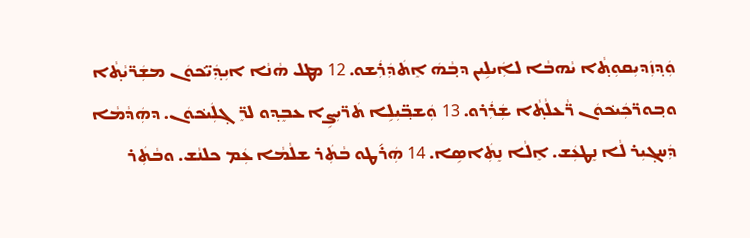ܘܲܕ݂ܙܲܕܝܼܩܘܼܬ݂ܵܐ ܝܵܗܒܵܐ ܠܐܲܝܠܹܝܢ ܕܒ݂ܵܗܿ ܐܸܬܿܕܲܪܲܫܘ. 12 ܡܛܠ ܗܵܢܵܐ ܐܝܼܕ݂ܲܝ̈ܟ݁ܘܿܢ ܡܫܲܪ̈ܝܵܬ݂ܵܐ ܘܒ݂ܘܪ̈ܟܲܝܟ݁ܘܿܢ ܪ̈ܵܥܠܵܬ݂ܵܐ ܫܲܪܲܪܘ. 13 ܘܲܫܒ݂̈ܝܼܠܹܐ ܬܿܪ̈ܝܼܨܹܐ ܥܒܸܕ݂ܘ ܠܪܸ̈ܓ݂ܠܲܝܟ݁ܘܿܢ. ܕܗܲܕܵܡܵܐ ܕܲܚܓ݂ܝܼܪ ܠܵܐ ܢܸܛܥܲܫ. ܐܸܠܵܐ ܢܸܬܲܐܣܹܐ. 14 ܗܲܪ݇ܛܘ ܒܵܬܲܪ ܫܠܵܡܵܐ ܥܲܡ ܟܠܢܵܫ. ܘܒܵܬܲܪ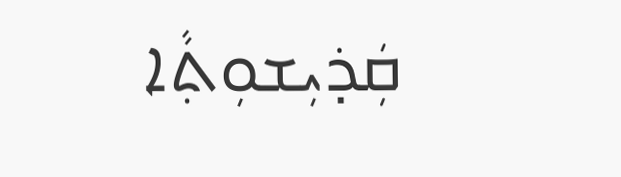ܩܲܕ݁ܝܼܫܘܼܬ݂ܵܐ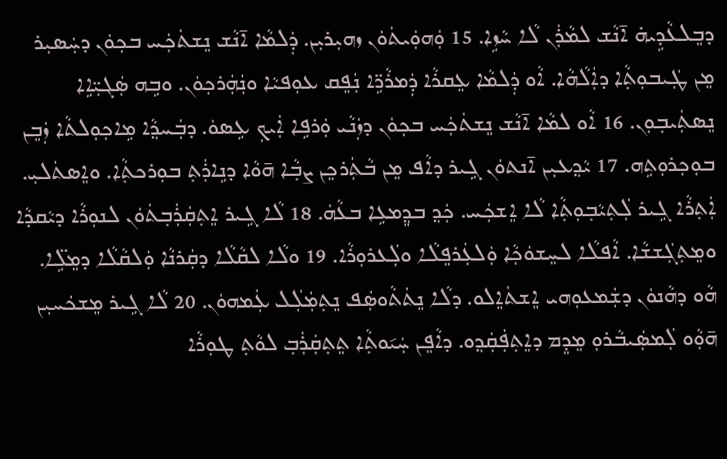ܕܒܸܠܥܵܕܹܝܗ݁ ܐ̄ܢܵܫ ܠܡܵܪܲܢ ܠܵܐ ܚܵܙܹܐ. 15 ܘܲܗܘܲܝܬܿܘܿܢ ܙܗܝܼܪܝܼܢ. ܕܲܠܡܵܐ ܐ̄ܢܵܫ ܢܸܫܬܿܟܲܚ ܒܟ݂ܘܿܢ ܕܚܲܣܝܼܪ ܡܸܢ ܛܲܝܒܘܼܬ݂ܵܐ ܕܐܲܠܵܗܵܐ. ܐܵܘ ܕܲܠܡܵܐ ܥܸܩܪܵܐ ܕܲܡܪܵܪܹ̈ܐ ܢܲܦܸܩ ܥܘܼܦܝܵܐ ܘܢܲܗܲܪܟ݂ܘܿܢ. ܘܒܹܗ ܣܲܓܝܼ̈ܐܹܐ ܢܸܣܬܲܝܒ݂ܘܼܢ. 16 ܐܵܘ ܠܡܵܐ ܐ̄ܢܵܫ ܢܸܫܬܿܟܲܚ ܒܟ݂ܘܿܢ ܕܙܲܢܵܝ ܘܲܪܦܹܐ ܐܲܝܟ݂ ܥܹܣܘܿ. ܕܒܲܚܕ݂ܵܐ ܡܹܐܟ݂ܘܼܠܬܵܐ ܙܲܒܸܢ ܒܘܼܟ݂ܪܘܼܬܹܗ. 17 ܝܵܕ݂ܥܝܼܢ ܐ̄ܢܬܘܿܢ ܓܹܝܪ ܕܐܵܦ ܡܸܢ ܒܵܬܲܪܟܸܢ ܨܒ݂ܵܐ ܗ̄ܘܵܐ ܕܢܹܐܪܲܬ݂ ܒܘܼܪܟܬ݂ܵܐ. ܘܐܸܣܬܿܠܝܼ. ܐܲܬ݂ܪܵܐ ܓܹܝܪ ܠܲܬ݂ܝܵܒ݂ܘܼܬ݂ܵܐ ܠܵܐ ܐܸܫܟܲܚ. ܟܲܕ݂ ܒܕ݂ܸܡܥܹܐ ܒܥܵܗܿ. 18 ܠܵܐ ܓܹܝܪ ܐܸܬ݂ܩܲܪܲܒ݂ܬܿܘܿܢ ܠܢܘܼܪܵܐ ܕܝܵܩܕܵܐ ܘܡܸܬ݂ܓܲܫܫܵܐ. ܐܵܦܠܵܐ ܠܚܸܫܘܿܟ݂ܵܐ ܘܲܠܥܲܪܦܸܠܵܐ ܘܠܲܥܪܘܼܪܵܐ. 19 ܘܠܵܐ ܠܩܵܠܵܐ ܕܩܲܪܢܵܐ ܘܲܠܩܵܠܵܐ ܕܡܸܠܹ̈ܐ. ܗܵܘ ܕܗܵܢܘܿܢ ܕܫܲܡܥܘܼܗܝ ܐܸܫܬܿܐܸܠܘ. ܕܠܵܐ ܢܸܬܿܬܵܘܣܲܦ ܢܸܬ݂ܡܲܠܲܠ ܥܲܡܗܘܿܢ. 20 ܠܵܐ ܓܹܝܪ ܡܸܫܟܿܚܝܼܢ ܗ̄ܘܼܵܘ ܠܲܡܣܲܝܒܵܪܘܼ ܡܸܕܸܡ ܕܐܸܬ݂ܦܲܩܲܕ݂ܘ. ܕܐܵܦܸܢ ܚܲܝ݇ܘܬ݂ܵܐ ܬܸܬ݂ܩܲܪܲܒ݂ ܠܘܵܬ݂ ܛܘܼܪܵܐ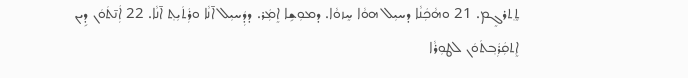ܬܸܬ݂ܪܓܸܡ. 21 ܘܗܵܟܲܢܵܐ ܕܚܝܼܠ ܗܘܵܐ ܚܸܙܘܵܐ. ܕܡܘܼܫܹܐ ܐܸܡܲܪ. ܕܕܲܚܝܼܠ ܐ̄ܢܵܐ ܘܪܲܬܿܝܼܬ݂ ܐ̄ܢܵܐ. 22 ܐܲܢ̄ܬܿܘܿܢ ܕܹܝܢ ܐܸܬ݂ܩܲܪܲܒ݂ܬܿܘܿܢ ܠܛܘܼܪܵܐ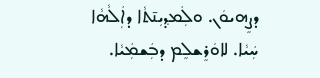ܕܨܸܗܝܘܿܢ. ܘܠܲܡܕ݂ܝܼܢ̄ܬܵܐ ܕܐܲܠܵܗܵܐ ܚܲܝܵܐ. ܠܐܘܿܪܸܫܠܸܡ ܕܒܲܫܡܲܝܵܐ.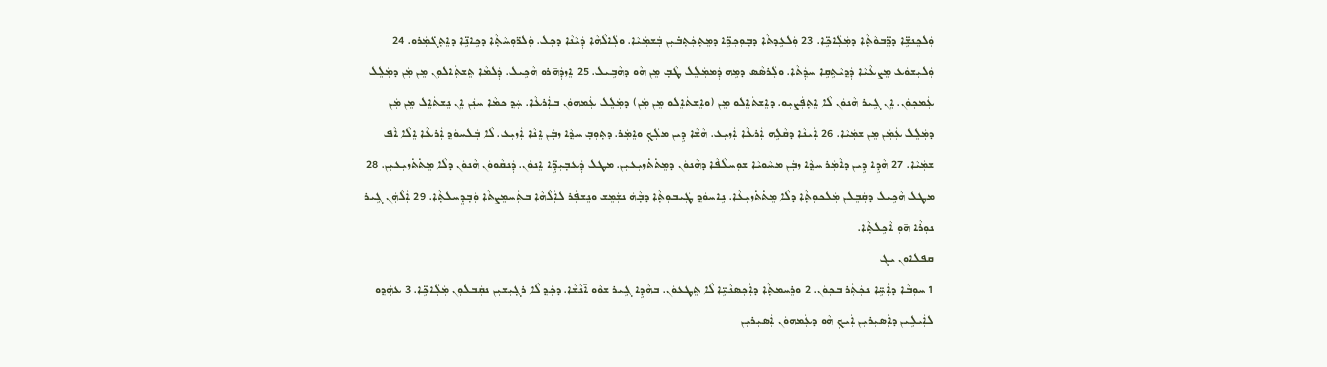ܘܲܠܟܸܢܫܹ̈ܐ ܕܪܸ̈ܒܘܵܬ݂ܵܐ ܕܡܲܠܲܐܟܹ̈ܐ. 23 ܘܲܠܥܹܕܬܵܐ ܕܒ݂ܘܼܟ݂ܪܹ̈ܐ ܕܡܸܬ݂ܟܲܬ݂ܒ݁ܝܼܢ ܒܲܫܡܲܝܵܐ. ܘܠܲܐܠܵܗܵܐ ܕܲܝܵܢܵܐ ܕܟ݂ܠ. ܘܲܠܪ̈ܘܼܚܵܬ݂ܵܐ ܕܟܹܐܢܹ̈ܐ ܕܐܸܬ݂ܓ݁ܡܲܪܘ. 24 ܘܲܠܝܼܫܘܿܥ ܡܸܨܥܵܝܵܐ ܕܲܕ݂ܝܵܬܹܩܹܐ ܚܕ݂ܲܬܵܐ. ܘܠܲܪܣܵܣ ܕܡܹܗ ܕܲܡܡܲܠܸܠ ܛܵܒ݂ ܡܸܢ ܗܵܘ ܕܗܵܒܹܝܠ. 25 ܐܸܙܕܲܗ̄ܪܘ ܗܵܟܹܝܠ. ܕܲܠܡܵܐ ܬܸܫܬܲܐܠܘܼܢ ܡܸܢ ܡܲܢ ܕܡܲܠܸܠ ܥܲܡܟ݂ܘܿܢ. ܐܸܢ ܓܹܝܪ ܗܵܢܘܿܢ ܠܵܐ ܐܸܬ݂ܦܲܨܝܼܘ. ܕܐܸܫܬܿܐܸܠܘ ܡܸܢ (ܘܐܸܫܬܿܐܸܠܘ ܡܸܢ ܡܲܢ) ܕܡܲܠܸܠ ܥܲܡܗܘܿܢ ܒܐܲܪܥܵܐ. ܚܲܕ݂ ܟܡܵܐ ܚܢܲܢ ܐܸܢ ܢܸܫܬܿܐܸܠ ܡܸܢ ܡܲܢ ܕܡܲܠܸܠ ܥܲܡܲܢ ܡܸܢ ܫܡܲܝܵܐ. 26 ܐܲܝܢܵܐ ܕܩܵܠܹܗ ܐܲܪܥܵܐ ܐܲܙܝܼܥ. ܗܵܫܵܐ ܕܹܝܢ ܡܠܲܟ݂ ܘܐܸܡܲܪ. ܕܬ݂ܘܼܒ݂ ܚܕ݂ܵܐ ܙܒܲܢ ܐܸܢܵܐ ܐܲܙܝܼܥ. ܠܵܐ ܒܲܠܚܘܿܕ݂ ܐܲܪܥܵܐ ܐܸܠܵܐ ܐܵܦ ܫܡܲܝܵܐ. 27 ܗܵܕܹܐ ܕܹܝܢ ܕܐܵܡܲܪ ܚܕ݂ܵܐ ܙܒܲܢ ܡܚܵܘܝܵܐ ܫܘܼܚܠܵܦܵܐ ܕܗܵܢܘܿܢ ܕܡܸܬ݁ܬ݁ܙܝܼܥܝܼܢ. ܡܛܠ ܕܲܥܒ݂ܝܼܕܹ̈ܐ ܐܸܢܘܿܢ. ܕܲܢܩܵܘܘܿܢ ܗܵܢܘܿܢ ܕܠܵܐ ܡܸܬ݁ܬ݁ܙܝܼܥܝܼܢ. 28 ܡܛܠ ܗܵܟܹܝܠ ܕܩܲܒܸܠܢ ܡܲܠܟܘܼܬ݂ܵܐ ܕܠܵܐ ܡܸܬ݁ܬ݁ܙܝܼܥܵܐ. ܢܹܐܚܘܿܕ݂ ܛܲܝܒܘܼܬ݂ܵܐ ܕܒ݂ܵܗܿ ܢܫܲܡܸܫ ܘܢܸܫܦܲܪ ܠܐܲܠܵܗܵܐ ܒܬܲܚܡܸܨܬܵܐ ܘܲܒ݂ܕܸܚܠܬ݂ܵܐ. 29 ܐܲܠܵܗܲܢ ܓܹܝܪ ܢܘܼܪܵܐ ܗ̄ܘܼ ܐܵܟܹܠܬ݂ܵܐ.
ܩܦܠܐܘܢ ܝܓ
1 ܚܘܼܒܵܐ ܕܐܲܚܹ̈ܐ ܢܟܲܬܲܪ ܒܟ݂ܘܿܢ. 2 ܘܪܸܚܡܬ݂ܵܐ ܕܐܲܟ݂ܣܢܵܝܹ̈ܐ ܠܵܐ ܬܸܛܥܘܿܢ. ܒܗܵܕܹܐ ܓܹܝܪ ܫܘܵܘ ܐ̄ܢܵܫܵܐ. ܕܟܲܕ݂ ܠܵܐ ܪܓ݂ܝܼܫܝܼܢ ܢܩܲܒܠܘܼܢ ܡܲܠܲܐܟܹ̈ܐ. 3 ܥܗܲܕ݂ܘ ܠܐܲܝܠܹܝܢ ܕܐܲܣܝܼܪܝܼܢ ܐܲܝܟ݂ ܗܵܘ ܕܥܲܡܗܘܿܢ ܐܲܣܝܼܪܝܼܢ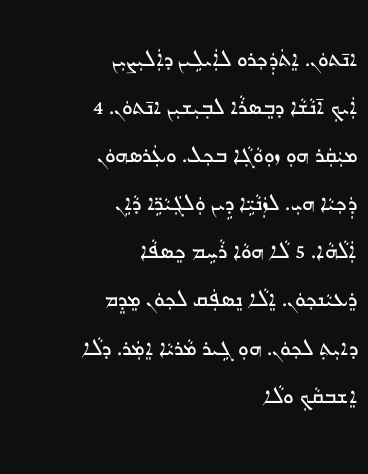ܐܢ̄ܬܘܿܢ. ܐܸܬܿܕܲܟ݂ܪܘ ܠܐܲܝܠܹܝܢ ܕܐܲܠܝܼܨܝܼܢ ܐܲܝܟ݂ ܐ̄ܢܵܫܵܐ ܕܒܸܣܪܵܐ ܠܒ݂ܝܼܫܝܼܢ ܐܢ̄ܬܘܿܢ. 4 ܡܝܲܩܲܪ ܗܘܼ ܙܘܼܘܵܓ݂ܵܐ ܒܟ݂ܠ. ܘܥܲܪܣܗܘܿܢ ܕܲܟ݂ܝܵܐ ܗܝܼ. ܠܙܲܢܵܝܹ̈ܐ ܕܹܝܢ ܘܲܠܓܲܝܵܪܹ̈ܐ ܕܵܐܹܢ ܐܲܠܵܗܵܐ. 5 ܠܵܐ ܗܘܵܐ ܪܵܚܹܡ ܟܸܣܦܵܐ ܪܸܥܝܵܢܟ݂ܘܿܢ. ܐܸܠܵܐ ܢܸܣܦܲܩ ܠܟ݂ܘܿܢ ܡܸܕܸܡ ܕܐܝܼܬ݂ ܠܟ݂ܘܿܢ. ܗܘܼ ܓܹܝܪ ܡܵܪܝܵܐ ܐܸܡܲܪ. ܕܠܵܐ ܐܸܫܒܩܵܟ݂ ܘܠܵܐ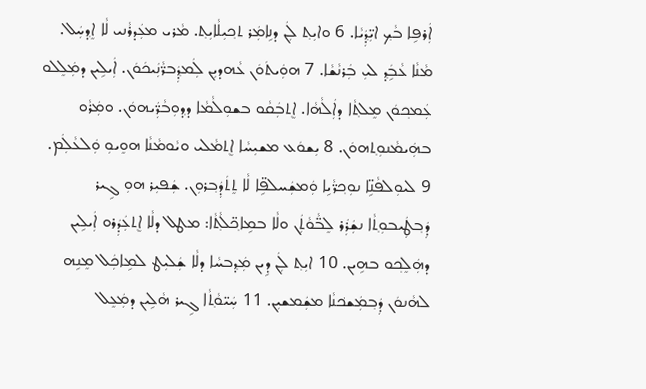ܐܲܪܦܹܐ ܒܵܟ݂ ܐܝܼ̈ܕ݂ܲܝܵܐ. 6 ܘܐܝܼܬ݂ ܠܲܢ ܕܢܹܐܡܲܪ ܬܟ݂ܝܼܠܵܐܝܼܬ݂. ܡܵܪܝ ܡܥܲܕܪܵܢܝ ܠܵܐ ܐܸܕ݂ܚܲܠ. ܡܵܢܵܐ ܥܵܒܹܿܕ݂ ܠܝܼ ܒܲܪܢܵܫܵܐ. 7 ܗܘܲܝܬܿܘܿܢ ܥܵܗܕܝܼܢ ܠܲܡܕ݂ܲܒܪ̈ܵܢܲܝܟܿܘܿܢ. ܐܲܝܠܹܝܢ ܕܡܲܠܸܠܘ ܥܲܡܟ݂ܘܿܢ ܡܸܠܬ݂ܵܐ ܕܐܲܠܵܗܵܐ. ܐܸܬ݂ܒܲܩܵܘ ܒܫܘܼܠܵܡܵܐ ܕܕ݂ܘܼܒܵܪ̈ܲܝܗܘܿܢ. ܘܡܲܪܵܘ ܒܗܲܝܡܵܢܘܼܬ݂ܗܘܿܢ. 8 ܝܼܫܘܿܥ ܡܫܝܼܚܵܐ ܐܸܬ݂ܡܵܠܝ ܘܝܵܘܡܵܢܵܐ ܗܘܸܝܘܼ ܘܲܠܥܵܠܲܡ. 9 ܠܝܘܼܠܦܵܢܹ̈ܐ ܢܘܼܟ݂ܪ̈ܵܝܹܐ ܘܲܡܫܲܚܠܦܹ̈ܐ ܠܵܐ ܬܸܬܿܕܲܒ݂ܪܘܼܢ. ܫܲܦܝܼܪ ܗܘܼ ܓܹܝܪ ܕܲܒ݂ܛܲܝܒܘܼܬ݂ܵܐ ܢܫܲܪܲܪ ܠܸܒ̈ܵܘܵܬܲܢ ܘܠܵܐ ܒܡܹܐܟ݂̈ܠܵܬ݂ܵܐ: ܡܛܠ ܕܠܵܐ ܐܸܬ݂ܥܲܕܲܪܘ ܐܲܝܠܹܝܢ ܕܗܲܠܸܟ݂ܘ ܒܗܹܝܢ. 10 ܐܝܼܬ݂ ܠܲܢ ܕܹܝܢ ܡܲܕ݂ܒܚܵܐ ܕܠܵܐ ܫܲܠܝܼܛ ܠܡܹܐܟܲܠ ܡܸܢܹܗ ܠܗܵܢܘܿܢ ܕܲܒ݂ܡܲܫܟ݁ܢܵܐ ܡܫܲܡܫܝܼܢ. 11 ܚܲܝ̈ܘܵܬ݂ܵܐ ܓܹܝܪ ܗܵܠܹܝܢ ܕܡܲܥܸܠ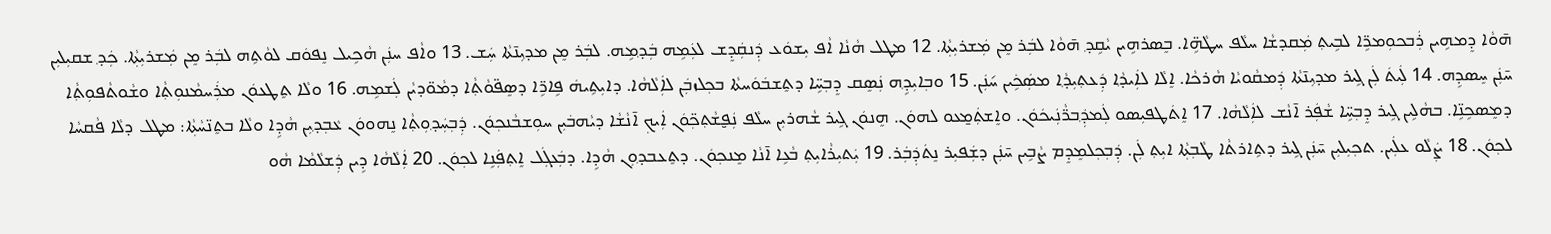ܗ̄ܘܵܐ ܕܸܡܗܹܝܢ ܪܲܒܟܘܼܡܪܹ̈ܐ ܠܒܹܝܬ݂ ܡܲܩܕܫܵܐ ܚܠܵܦ ܚܛܵܗܹ̈ܐ. ܒܸܣܪܗܹܝܢ ܝܵܩܹܕ݂ ܗ̄ܘܵܐ ܠܒܲܪ ܡܸܢ ܡܲܫܪܝܼܬ݂ܵܐ. 12 ܡܛܠ ܗܵܢܵܐ ܐܵܦ ܝܼܫܘܿܥ ܕܲܢܩܲܕܸܫ ܠܥܲܡܹܗ ܒܲܕ݂ܡܹܗ. ܠܒܲܪ ܡܸܢ ܡܕ݂ܝܼܢ̄ܬܵܐ ܚܲܫ. 13 ܘܐܵܦ ܚܢܲܢ ܗܵܟܹܝܠ ܢܸܦܘܿܩ ܠܘܵܬܹܗ ܠܒܲܪ ܡܸܢ ܡܲܫܪܝܼܬ݂ܵܐ. ܟܲܕ݂ ܫܩܝܼܠܝܼܢ ܚ̄ܢܲܢ ܚܸܣܕܹܗ. 14 ܠܲܝܬܿ ܠܲܢ ܓܹܝܪ ܡܕ݂ܝܼܢ̄ܬܵܐ ܕܲܡܩܵܘܝܵܐ ܗܵܪܟܵܐ. ܐܸܠܵܐ ܠܐܲܝܕ݂ܵܐ ܕܲܥܬ݂ܝܼܕ݂ܵܐ ܡܣܲܟܹ݁ܝܢ ܚ݇ܢܲܢ. 15 ܘܒ݂ܐܝܼܕ݂ܹܗ ܢܲܣܸܩ ܕܸܒ݂ܚܹ̈ܐ ܕܬܸܫܒܿܘܿܚܬܵܐ ܒܟ݂ܠܙܒܲܢ ܠܐܲܠܵܗܵܐ. ܕܐܝܼܬܹܝܗܿ ܦܹܐܪܹ̈ܐ ܕܣܸܦ̈ܘܵܬ݂ܵܐ ܕܡܵܘ̈ܕܝܵܢ ܠܲܫܡܹܗ. 16 ܘܠܵܐ ܬܸܛܥܘܿܢ ܡܪܲܚܡܵܢܘܼܬ݂ܵܐ ܘܫܵܘܬܵܦܘܼܬ݂ܵܐ ܕܡܸܣܟܹܢܹ̈ܐ. ܒܗܵܠܹܝܢ ܓܹܝܪ ܕܸܒ݂ܚܹ̈ܐ ܫܵܦܲܪ ܐ̄ܢܵܫ ܠܐܲܠܵܗܵܐ. 17 ܐܸܬܿܛܦܝܼܣܘ ܠܲܡܕ݂ܲܒܪ̈ܵܢܲܝܟܿܘܿܢ. ܘܐܸܫܬܲܡ̱ܥܘ ܠܗܘܿܢ. ܗܸܢܘܿܢ ܓܹܝܪ ܫܵܗܪܝܼܢ ܚܠܵܦ ܢܲܦ̮ܫܵܬ݂ܟ݂̈ܘܿܢ ܐܲܝܟ݂ ܐ̄ܢܵܫܵܐ ܕܝܵܗܒ݁ܝܼܢ ܚܘܼܫܒܵܢܟ݂ܘܿܢ. ܕܲܒ݂ܚܲܕ݂ܘܼܬ݂ܵܐ ܢܸܗܘܘܿܢ ܥܵܒ݂ܕ݂ܝܼܢ ܗܵܕܹܐ ܘܠܵܐ ܒܬܸܢ̈ܚܵܬ݂ܵܐ: ܡܛܠ ܕܠܵܐ ܦܵܩܚܵܐ ܠܟ݂ܘܿܢ. 18 ܨܲܠܵܘ ܥܠܲܝܢ. ܬܟ݂ܝܼܠܝܼܢ ܚ̄ܢܲܢ ܓܹܝܪ ܕܬܹܐܪܬܵܐ ܛܵܒ݂ܬ݂ܵܐ ܐܝܼܬ݂ ܠܲܢ. ܕܲܒ݂ܟ݂ܠܡܸܕܸܡ ܨܵܒܹܝܢ ܚ̄ܢܲܢ ܕܫܲܦܝܼܪ ܢܸܬܿܕܲܒܲܪ. 19 ܝܲܬܝܼܪܵܐܝܼܬ݂ ܒܵܥܹܐ ܐ̄ܢܵܐ ܡܸܢܟ݂ܘܿܢ. ܕܬܸܥܒܕ݂ܘܼܢ ܗܵܕܹܐ. ܕܒܲܥܓܲܠ ܐܸܬ݂ܦܲܢܹܐ ܠܟ݂ܘܿܢ. 20 ܐܲܠܵܗܵܐ ܕܹܝܢ ܕܲܫܠܵܡܵܐ ܗܵܘ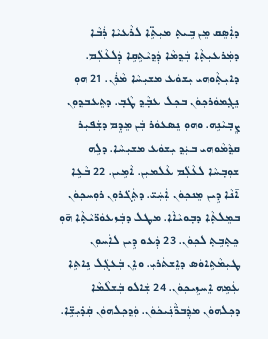ܕܐܲܣܸܩ ܡܸܢ ܒܹܝܬ݂ ܡܝܼܬܹ̈ܐ ܠܪܵܥܝܵܐ ܪܲܒܵܐ ܕܡܲܪܥܝܼܬ݂ܵܐ ܒܲܕ݂ܡܵܐ ܕܲܕ݂ܝܵܬܹܩܹܐ ܕܲܠܥܵܠܲܡ. ܕܐܝܼܬ݂ܵܘܗܝ ܝܼܫܘܿܥ ܡܫܝܼܚܵܐ ܡܵܪܲܢ. 21 ܗܘܼ ܢܸܓ݂ܡܘܿܪܟ݂ܘܿܢ ܒܟ݂ܠ ܥܒ݂ܵܕ݂ ܛܵܒ݂. ܕܬܸܥܒܕ݂ܘܼܢ ܨܸܒ݂ܝܵܢܹܗ. ܘܗܘܼ ܢܸܣܥܘܿܪ ܒܲܢ ܡܸܕܸܡ ܕܫܲܦܝܼܪ ܩܕ݂ܵܡܵܘܗܝ ܒܝܲܕ݂ ܝܼܫܘܿܥ ܡܫܝܼܚܵܐ. ܕܠܹܗ ܫܘܼܒ݂ܚܵܐ ܠܥܵܠܲܡ ܥܵܠܡܝܼܢ. ܐܵܡܹܝܢ. 22 ܒܵܥܹܐ ܐ̄ܢܵܐ ܕܹܝܢ ܡܸܢܟ݂ܘܿܢ ܐܲܚܲܝ̈. ܕܬܲܓ݁ܪܘܼܢ ܪܘܼܚܟ݂ܘܿܢ ܒܡܸܠܬ݂ܵܐ ܕܒ݂ܘܝܵܐܵܐ. ܡܛܠ ܕܒܲܙܥܘܿܪ̈ܝܵܬ݂ܵܐ ܗ̄ܘܼ ܟܸܬ݂ܒܹܬ݂ ܠܟ݂ܘܿܢ. 23 ܕܲܥܘ ܕܹܝܢ ܠܐܲܚܘܼܢ ܛܝܼܡܵܬܹܐܘܿܣ ܕܐܸܫܬܿܪܝܼ. ܘܐܸܢ ܒܲܥܓܲܠ ܢܹܐܬܹܐ ܥܲܡܹܗ ܐܸܚܙܹܝܟ݂ܘܿܢ. 24 ܫܲܐܠܘ ܒܲܫܠܵܡܵܐ ܕܟ݂ܠܗܘܿܢ ܡܕ݂ܲܒܪ̈ܵܢܲܝܟܿܘܿܢ. ܘܲܕ݂ܟ݂ܠܗܘܿܢ ܩܲܕ݁ܝܼܫܹ̈ܐ.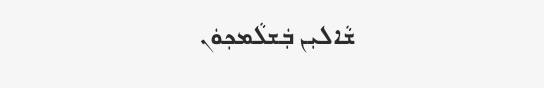ܫܵܐܠܝܼܢ ܒܲܫܠܵܡܟ݂ܘܿܢ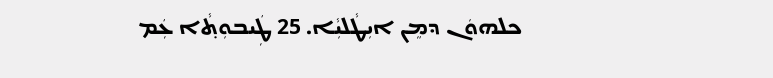ܟܠܗܘܿܢ ܕܡܸܢ ܐܝܼܛܵܠܝܼܵܐ. 25 ܛܲܝܒܘܼܬ݂ܵܐ ܥܲܡ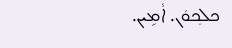ܟܠܟ݂ܘܿܢ. ܐܵܡܹܝܢ.